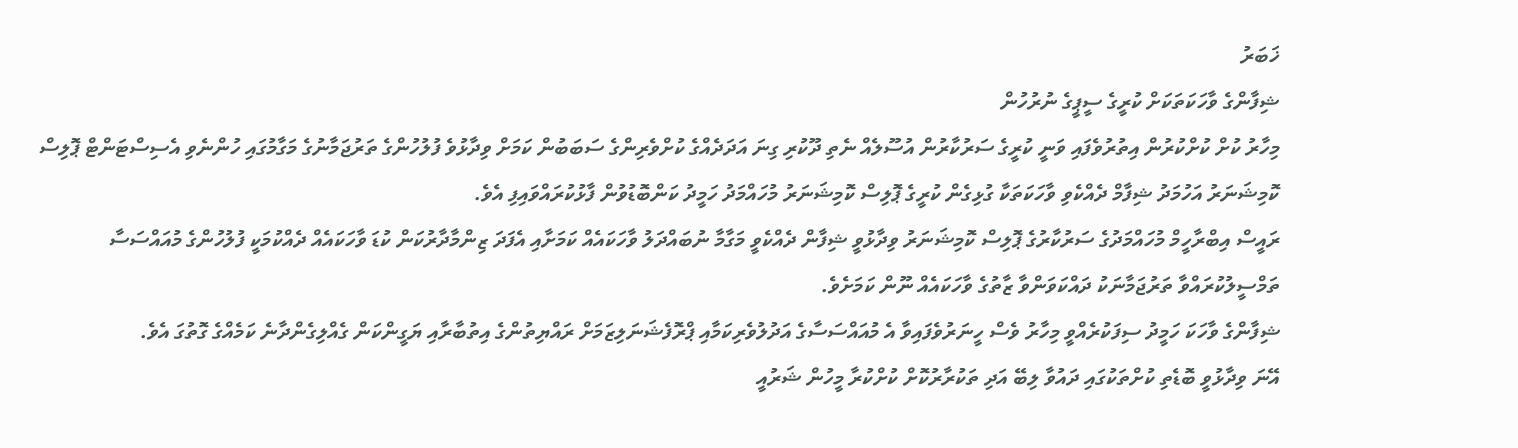ޚަބަރު
ޝިފާންގެ ވާހަކަތަކަށް ކުރީގެ ސީޕީގެ ނުރުހުން
މިހާރު ކުށް ކުށްކުރުން އިތުރުވެފައި ވަނީ ކުރީގެ ސަރުކާރުން އުސޫލެއް ނެތި ދޫކުރި ގިނަ އަދަދެއްގެ ކުށްވެރިންގެ ސަބަބުން ކަމަށް ވިދާޅުވެ ފުލުހުންގެ ތަރުޖަމާނުގެ މަގާމުގައި ހުންނެވި އެސިސްޓަންޓް ޕޮލިސް ކޮމިޝަނަރު އަހުމަދު ޝިފާމް ދެއްކެވި ވާހަކަތަކާ ގުޅިގެން ކުރީގެ ޕޮލިސް ކޮމިޝަނަރު މުހައްމަދު ހަމީދު ކަންބޮޑުވުން ފާޅުކުރައްވައިފި އެވެ.
ރައީސް އިބްރާހީމް މުހައްމަދުގެ ސަރުކާރުގެ ޕޮލިސް ކޮމިޝަނަރު ވިދާޅުވީ ޝިފާން ދެއްކެވީ މަގާމާ ނުބައްދަލު ވާހަކައެއް ކަމަށާއި އެފަދަ ޒިންމާދާރުކަން ކުޑަ ވާހަކައެއް ދެއްކުމަކީ ފުލުހުންގެ މުއައްސަސާ ތަމްސީލުކުރައްވާ ތަރުޖަމާނަކު ދައްކަވަންވާ ޒާތުގެ ވާހަކައެއް ނޫން ކަމަށެވެ.
ޝިފާންގެ ވާހަކަ ހަމީދު ސިފަކުރެއްވީ މިހާރު ވެސް ހީނަރުވެފައިވާ އެ މުއައްސަސާގެ އަދުލުވެރިކަމާއި ޕްރޮފެޝަނަލިޒަމަށް ރައްޔިތުންގެ އިތުބާރާއި ޔަގީންކަން ގެއްލިގެންދާނެ ކަމެއްގެ ގޮތުގަ އެވެ.
އޭނަ ވިދާޅުވީ ބޮޑެތި ކުށްތަކުގައި ދައުވާ ލިބޭ އަދި ތަކުރާރުކޮށް ކުށްކުރާ މީހުން ޝަރުއީ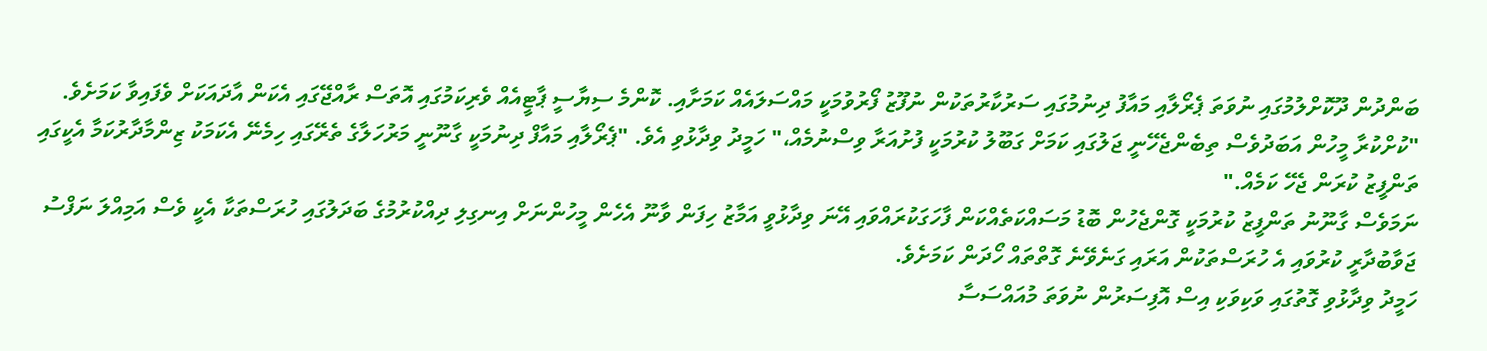ބަންދުން ދޫކޮށްލުމުގައި ނުވަތަ ޕެރޯލާއި މައާފު ދިނުމުގައި ސަރުކާރުތަކުން ނުފޫޒު ފޯރުވުމަކީ މައްސަލައެއް ކަމަށާއި. ކޮންމެ ސިޔާސީ ޕާޓީއެއް ވެރިކަމުގައި އޮތަސް ރާއްޖޭގައި އެކަން އާދައަކަށް ވެފައިވާ ކަމަށެވެ.
"ކުށްކުރާ މީހުން އަބަދުވެސް ތިބެންޖެހޭނީ ޖަލުގައި ކަމަށް ގަބޫލު ކުރުމަކީ ފުށުއަރާ ވިސްނުމެއް،" ހަމީދު ވިދާޅުވި އެވެ. "ޕެރޯލާއި މައާފް ދިނުމަކީ ގާނޫނީ މަރުހަލާގެ ތެރޭގައި ހިމެނޭ އެކަމަކު ޒިންމާދާރުކަމާ އެކީގައި ތަންފީޒު ކުރަން ޖެހޭ ކަމެއް."
ނަމަވެސް ގާނޫނު ތަންފީޒު ކުރުމަކީ ގޮންޖެހުން ބޮޑު މަސައްކަތެއްކަން ފާހަގަކުރައްވައި އޭނަ ވިދާޅުވީ އަމާޒު ހިފަން ވާނޫ އެހެން މީހުންނަށް އިނގިލި ދިއްކުރުމުގެ ބަދަލުގައި ހުރަސްތަކާ އެކީ ވެސް އަމިއްލަ ނަފްސު ޖަވާބުދާރީ ކުރުވައި އެ ހުރަސްތަކުން އަރައި ގަނެވޭނެ ގޮތްތައް ހޯދަން ކަމަށެވެ.
ހަމީދު ވިދާޅުވި ގޮތުގައި ވަކިވަކި އިސް އޮފިސަރުން ނުވަތަ މުއައްސަސާ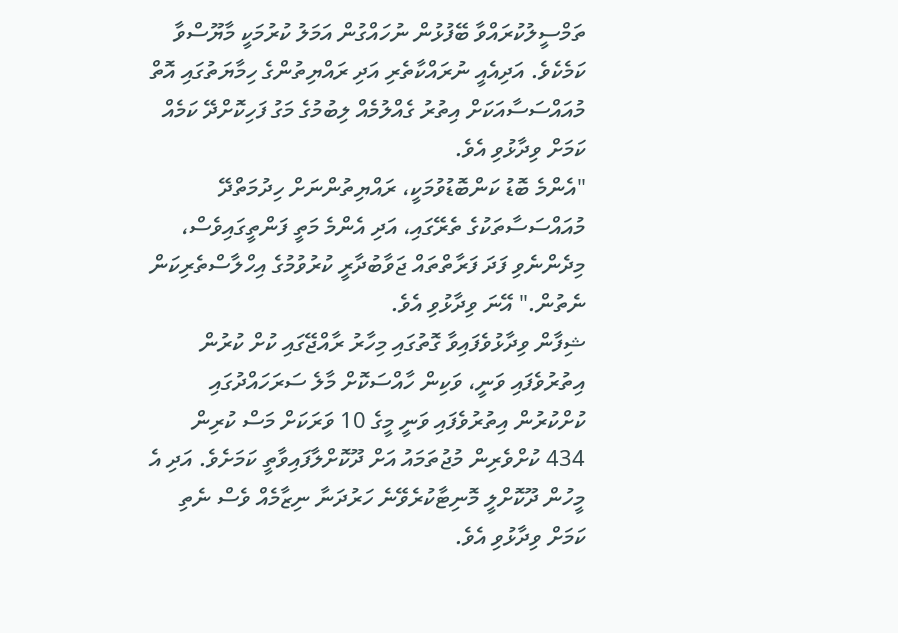ތަމްސީލުކުރައްވާ ބޭފުޅުން ނުހައްގުން އަމަލު ކުރުމަކީ މާޔޫސްވާ ކަމެކެވެ. އަދިއެއީ ނުރައްކާތެރި އަދި ރައްޔިތުންގެ ހިމާޔަތުގައި އޮތް މުއައްސަސާއަކަށް އިތުރު ގެއްލުމެއް ލިބުމުގެ މަގު ފަހިކޮށްދޭ ކަމެއް ކަމަށް ވިދާޅުވި އެވެ.
"އެންމެ ބޮޑު ކަންބޮޑުވުމަކީ، ރައްޔިތުންނަށް ހިދުމަތްދޭ މުއައްސަސާތަކުގެ ތެރޭގައި، އަދި އެންމެ މަތީ ފަންތީގައިވެސް، މިދެންނެވި ފަދަ ފަރާތްތައް ޖަވާބުދާރީ ކުރުވުމުގެ އިހްލާސްތެރިކަން ނެތުން." އޭނަ ވިދާޅުވި އެވެ.
ޝިފާން ވިދާޅުވެފައިވާ ގޮތުގައި މިހާރު ރާއްޖޭގައި ކުށް ކުރުން އިތުރުވެފައި ވަނީ، ވަކިން ހާއްސަކޮށް މާލެ ސަރަހައްދުގައި ކުށްކުރުން އިތުރުވެފައި ވަނީ މީގެ 10 ވަރަކަށް މަސް ކުރިން 434 ކުށްވެރިން މުޖުތަމައު އަށް ދޫކޮށްލާފައިވާތީ ކަމަށެވެ. އަދި އެ މީހުން ދޫކޮށްލީ މޮނިޓާކުރެވޭނެ ހަރުދަނާ ނިޒާމެއް ވެސް ނެތި ކަމަށް ވިދާޅުވި އެވެ.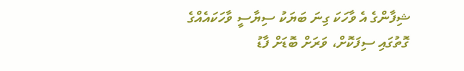ޝިފާންގެ އެ ވާހަކަ ގިނަ ބަޔަކު ސިޔާސީ ވާހަކައެއްގެ ގޮތުގައި ސިފަކޮށް، ވަރަށް ބޮޑަށް ފާޑު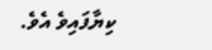ކިޔާފައިވެ އެވެ.